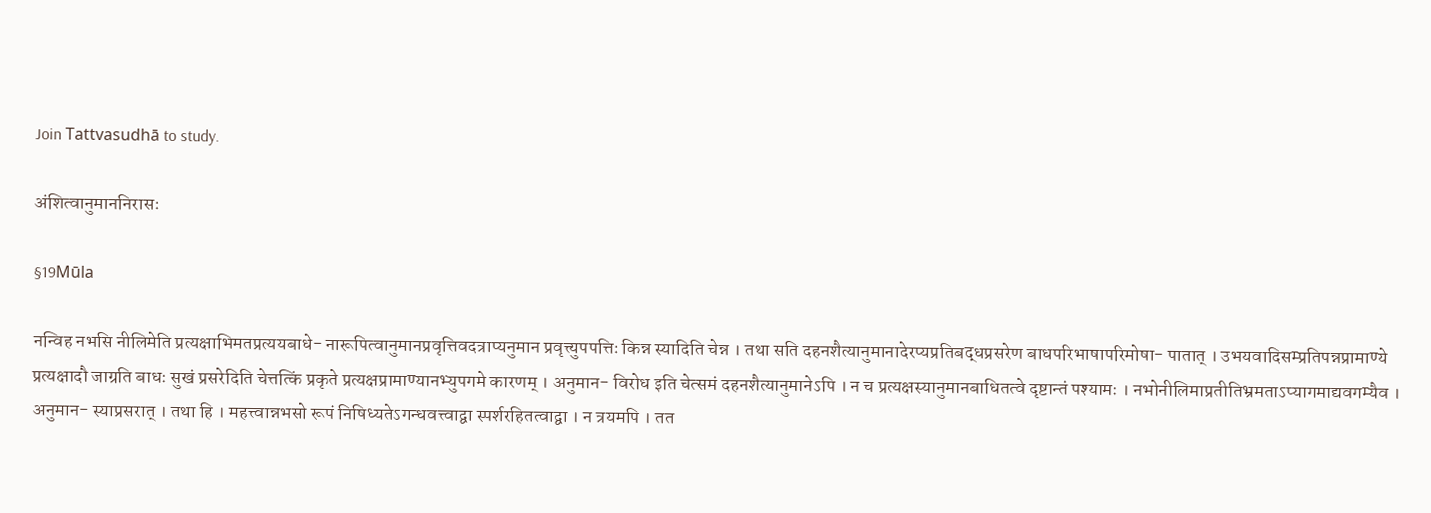Join Tattvasudhā to study.

अंशित्वानुमाननिरासः

§19Mūla

नन्विह नभसि नीलिमेति प्रत्यक्षाभिमतप्रत्ययबाधे- नारूपित्वानुमानप्रवृत्तिवदत्राप्यनुमान प्रवृत्त्युपपत्तिः किन्न स्यादिति चेन्न । तथा सति दहनशैत्यानुमानादेरप्यप्रतिबद्धप्रसरेण बाधपरिभाषापरिमोषा- पातात् । उभयवादिसम्प्रतिपन्नप्रामाण्ये प्रत्यक्षादौ जाग्रति बाधः सुखं प्रसरेदिति चेत्तत्किं प्रकृते प्रत्यक्षप्रामाण्यानभ्युपगमे कारणम् । अनुमान- विरोध इति चेत्समं दहनशैत्यानुमानेऽपि । न च प्रत्यक्षस्यानुमानबाधितत्वे दृष्टान्तं पश्यामः । नभोनीलिमाप्रतीतिभ्रमताऽप्यागमाद्यवगम्यैव । अनुमान- स्याप्रसरात् । तथा हि । महत्त्वान्नभसो रूपं निषिध्यतेऽगन्धवत्त्वाद्वा स्पर्शरहितत्वाद्वा । न त्रयमपि । तत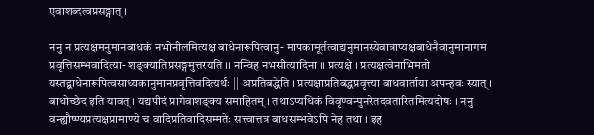एवाशब्दत्वप्रसङ्गात् ।

ननु न प्रत्यक्षमनुमानबाधकं नभोनीलमित्यक्ष बाधेनारूपित्वानु- मापकामूर्तत्वाद्यनुमानस्येवात्राप्यक्षबाधेनैवानुमानागम प्रवृत्तिसम्भवादित्या- शङ्क्यातिप्रसङ्गमुत्तरयति ।। नन्विह नभसीत्यादिना ।। प्रत्यक्षे । प्रत्यक्षत्वेनाभिमतो यस्तद्बाधेनारूपित्वसाध्यकानुमानप्रवृत्तिवदित्यर्थः || अप्रतिबद्धेति । प्रत्यक्षाप्रतिबद्धप्रवृत्त्या बाधवार्ताया अपन्हवः स्यात् । बाधोच्छेद इति यावत् । यद्यपीदं प्रागेवाशङ्क्य समाहितम् । तथाऽप्यधिकं विवृण्वन्पुनरेतदवतारितमित्यदोषः । ननु वन्ह्यौष्ण्यप्रत्यक्षप्रामाण्ये च वादिप्रतिवादिसम्मतेः सत्त्वात्तत्र बाधसम्भवेऽपि नेह तथा । इह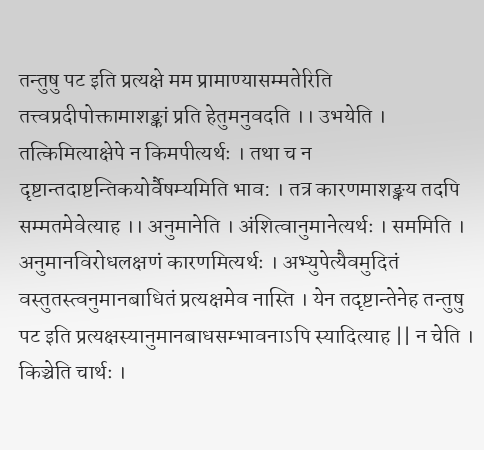तन्तुषु पट इति प्रत्यक्षे मम प्रामाण्यासम्मतेरिति तत्त्वप्रदीपोक्तामाशङ्कां प्रति हेतुमनुवदति ।। उभयेति । तत्किमित्याक्षेपे न किमपीत्यर्थः । तथा च न दृष्टान्तदाष्टन्तिकयोर्वैषम्यमिति भाव: । तत्र कारणमाशङ्क्य तदपि सम्मतमेवेत्याह ।। अनुमानेति । अंशित्वानुमानेत्यर्थः । सममिति । अनुमानविरोधलक्षणं कारणमित्यर्थः । अभ्युपेत्यैवमुदितं वस्तुतस्त्वनुमानबाधितं प्रत्यक्षमेव नास्ति । येन तदृष्टान्तेनेह तन्तुषु पट इति प्रत्यक्षस्यानुमानबाधसम्भावनाऽपि स्यादित्याह || न चेति । किञ्चेति चार्थः ।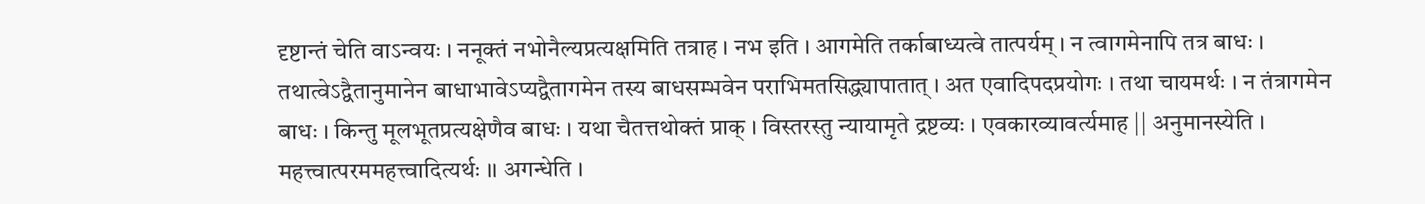दृष्टान्तं चेति वाऽन्वयः । ननूक्तं नभोनैल्यप्रत्यक्षमिति तत्राह । नभ इति । आगमेति तर्काबाध्यत्वे तात्पर्यम् । न त्वागमेनापि तत्र बाधः । तथात्वेऽद्वैतानुमानेन बाधाभावेऽप्यद्वैतागमेन तस्य बाधसम्भवेन पराभिमतसिद्ध्यापातात् । अत एवादिपदप्रयोगः । तथा चायमर्थः । न तंत्रागमेन बाधः । किन्तु मूलभूतप्रत्यक्षेणैव बाधः । यथा चैतत्तथोक्तं प्राक् । विस्तरस्तु न्यायामृते द्रष्टव्यः । एवकारव्यावर्त्यमाह || अनुमानस्येति । महत्त्वात्परममहत्त्वादित्यर्थः ।। अगन्धेति ।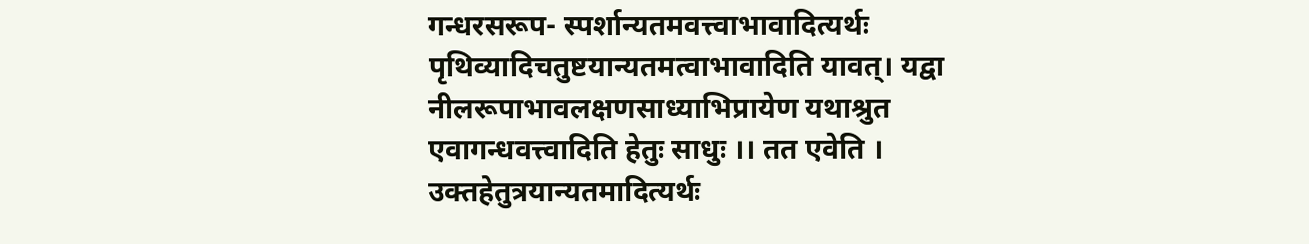गन्धरसरूप- स्पर्शान्यतमवत्त्वाभावादित्यर्थः पृथिव्यादिचतुष्टयान्यतमत्वाभावादिति यावत्। यद्वा नीलरूपाभावलक्षणसाध्याभिप्रायेण यथाश्रुत एवागन्धवत्त्वादिति हेतुः साधुः ।। तत एवेति । उक्तहेतुत्रयान्यतमादित्यर्थः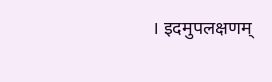। इदमुपलक्षणम्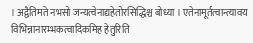। अद्वैतिमते नभसो जन्यत्वेनाद्यहेतोरसिद्धिश्च बोध्या । एतेनामूर्तत्वान्त्यावय विभिन्नानारम्भकत्वादिकमिह हेतुरिति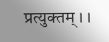प्रत्युक्तम् । ।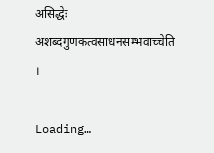असिद्धेः अशब्दगुणकत्वसाधनसम्भवाच्चेति ।

Loading…